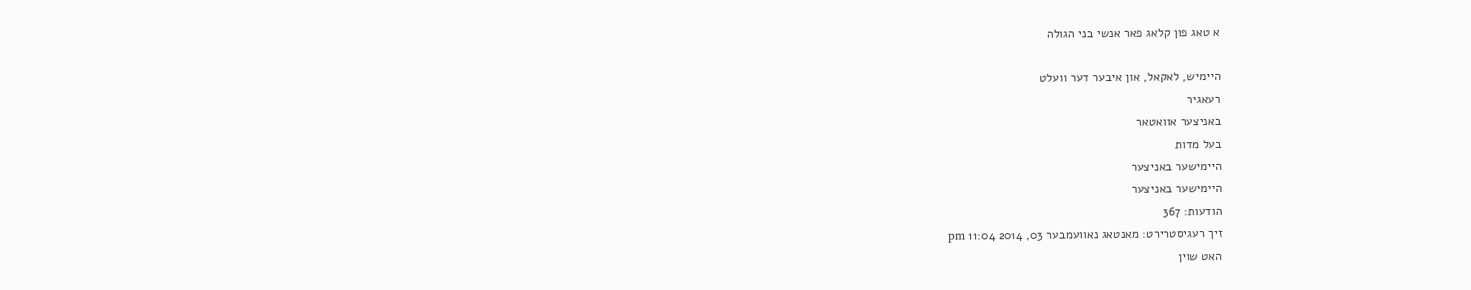א טאג פון קלאג פאר אנשי בני הגולה

היימיש, לאקאל, און איבער דער וועלט
רעאגיר
באניצער אוואטאר
בעל מדות
היימישער באניצער
היימישער באניצער
הודעות: 367
זיך רעגיסטרירט: מאנטאג נאוועמבער 03, 2014 11:04 pm
האט שוין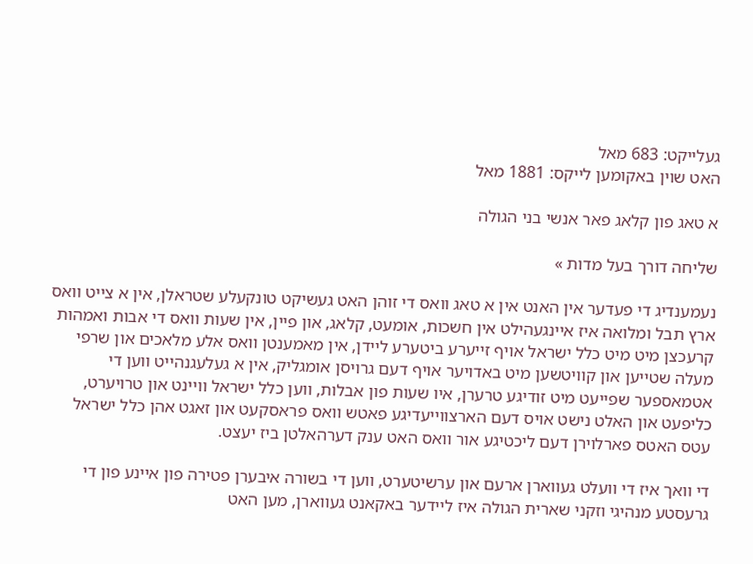געלייקט: 683 מאל
האט שוין באקומען לייקס: 1881 מאל

א טאג פון קלאג פאר אנשי בני הגולה

שליחה דורך בעל מדות »

נעמענדיג די פעדער אין האנט אין א טאג וואס די זוהן האט געשיקט טונקעלע שטראלן, אין א צייט וואס ארץ תבל ומלואה איז איינגעהילט אין חשכות, אומעט, קלאג, און פיין, אין שעות וואס די אבות ואמהות קרעכצן מיט מיט כלל ישראל אויף זייערע ביטערע ליידן, אין מאמענטן וואס אלע מלאכים און שרפי מעלה שטייען און קוויטשען מיט באדויער אויף דעם גרויסן אומגליק, אין א געלעגנהייט ווען די אטמאספער שפייעט מיט זודיגע טרערן, איו שעות פון אבלות, ווען כלל ישראל וויינט און טרויערט, כליפעט און האלט נישט אויס דעם הארצווייעדיגע פאטש וואס פראסקעט און זאגט אהן כלל ישראל עטס האטס פארלוירן דעם ליכטיגע אור וואס האט ענק דערהאלטן ביז יעצט.

די וואך איז די וועלט געווארן ארעם און ערשיטערט, ווען די בשורה איבערן פטירה פון איינע פון די גרעסטע מנהיגי וזקני שארית הגולה איז ליידער באקאנט געווארן, מען האט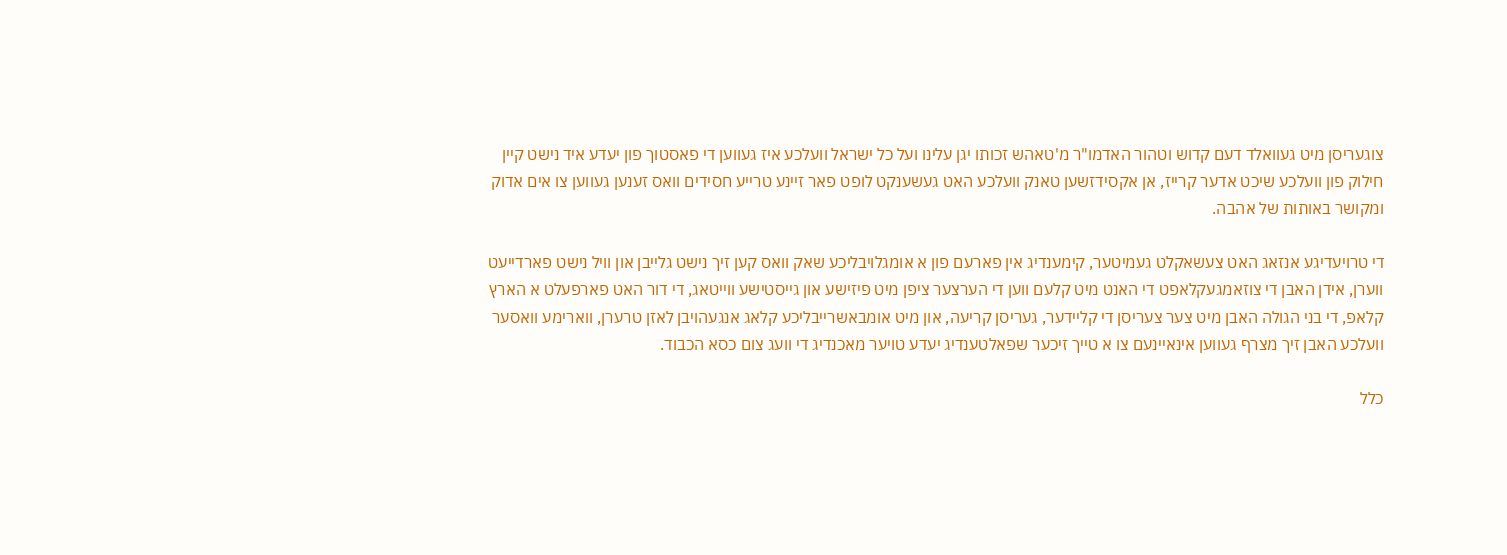צוגעריסן מיט געוואלד דעם קדוש וטהור האדמו"ר מ'טאהש זכותו יגן עלינו ועל כל ישראל וועלכע איז געווען די פאסטוך פון יעדע איד נישט קיין חילוק פון וועלכע שיכט אדער קרייז, אן אקסידזשען טאנק וועלכע האט געשענקט לופט פאר זיינע טרייע חסידים וואס זענען געווען צו אים אדוק ומקושר באותות של אהבה.

די טרויעדיגע אנזאג האט צעשאקלט געמיטער, קימענדיג אין פארעם פון א אומגלויבליכע שאק וואס קען זיך נישט גלייבן און וויל נישט פארדייעט ווערן, אידן האבן די צוזאמגעקלאפט די האנט מיט קלעם ווען די הערצער ציפן מיט פיזישע און גייסטישע ווייטאג, די דור האט פארפעלט א הארץ קלאפ, די בני הגולה האבן מיט צער צעריסן די קליידער, געריסן קריעה, און מיט אומבאשרייבליכע קלאג אנגעהויבן לאזן טרערן, ווארימע וואסער וועלכע האבן זיך מצרף געווען אינאיינעם צו א טייך זיכער שפאלטענדיג יעדע טויער מאכנדיג די וועג צום כסא הכבוד.

כלל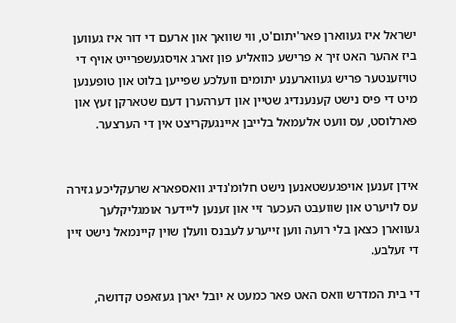ישראל איז געווארן פאר'יתום'ט, ווי שוואך און ארעם די דור איז געווען ביז אהער האט זיך א פרישע כוואליע פון זארג אויסגעשפרייט אויף די טויזענטער פריש געווארענע יתומים וועלכע שפייען בלוט און טופענען מיט די פיס נישט קענענדיג שטיין און דערהערן דעם שטארקן זעץ און פארלוסט, עס וועט אלעמאל בלייבן איינגעקריצט אין די הערצער.


אידן זענען אויפגעשטאנען נישט חלומ'נדיג וואספארא שרעקליכע גזירה עס לויערט און שוועבט העכער זיי און זענען ליידער אומגליקלעך געווארן כצאן בלי רועה ווען זייערע לעבנס וועלן שוין קיינמאל נישט זיין די זעלבע.

די בית המדרש וואס האט פאר כמעט א יובל יארן געזאפט קדושה,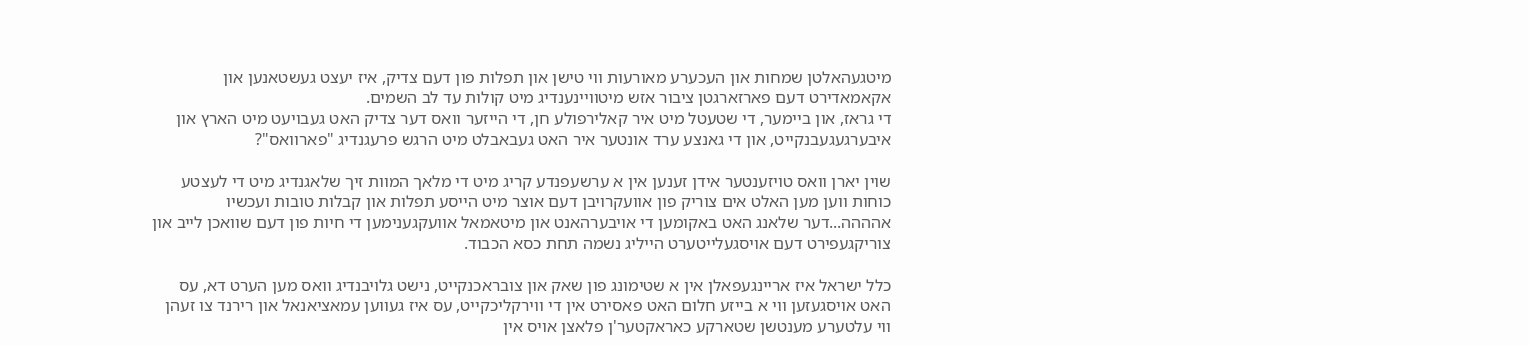מיטגעהאלטן שמחות און העכערע מאורעות ווי טישן און תפלות פון דעם צדיק, איז יעצט געשטאנען און אקאמאדירט דעם פארזארגטן ציבור אזש מיטוויינענדיג מיט קולות עד לב השמים.
די גראז, און ביימער, די שטעטל מיט איר קאלירפולע חן, די הייזער וואס דער צדיק האט געבויעט מיט הארץ און איבערגעגעבנקייט, און די גאנצע ערד אונטער איר האט געבאבלט מיט הרגש פרעגנדיג "פארוואס"?

שוין יארן וואס טויזענטער אידן זענען אין א ערשעפנדע קריג מיט די מלאך המוות זיך שלאגנדיג מיט די לעצטע כוחות ווען מען האלט אים צוריק פון אוועקרויבן דעם אוצר מיט הייסע תפלות און קבלות טובות ועכשיו אהההה...דער שלאנג האט באקומען די אויבערהאנט און מיטאמאל אוועקגענימען די חיות פון דעם שוואכן לייב און צוריקגעפירט דעם אויסגעלייטערט הייליג נשמה תחת כסא הכבוד.

כלל ישראל איז אריינגעפאלן אין א שטימונג פון שאק און צובראכנקייט, נישט גלויבנדיג וואס מען הערט דא, עס האט אויסגעזען ווי א בייזע חלום האט פאסירט אין די ווירקליכקייט, עס איז געווען עמאציאנאל און רירנד צו זעהן ווי עלטערע מענטשן שטארקע כאראקטער'ן פלאצן אויס אין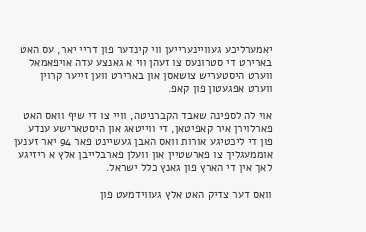יאמערליכע געוויינערייען ווי קינדער פון דריי יאר, עס האט בארירט די סטרונעס צו זעהן ווי א גאנצע עדה אויפאמאל ווערט היסטעריש צושאסן און בארירט ווען זייער קרוין ווערט אפגעטון פון קאפ.

אוי לה לספינה שאבד הקברניטה, וויי צו די שיף וואס האט פארלוירן איר קאפיטאן, די ווייטאג און היסטארישע ענדע פון די ליכטיגע אורות וואס האבן געשיינט פאר 94 יאר זענען אוממעגליך צו פארשטיין און וועלן פארבלייבן אלץ א ריזיגע לאך אין די הארץ פון גאנץ כלל ישראל.

וואס דער צדיק האט אלץ געווידמעט פון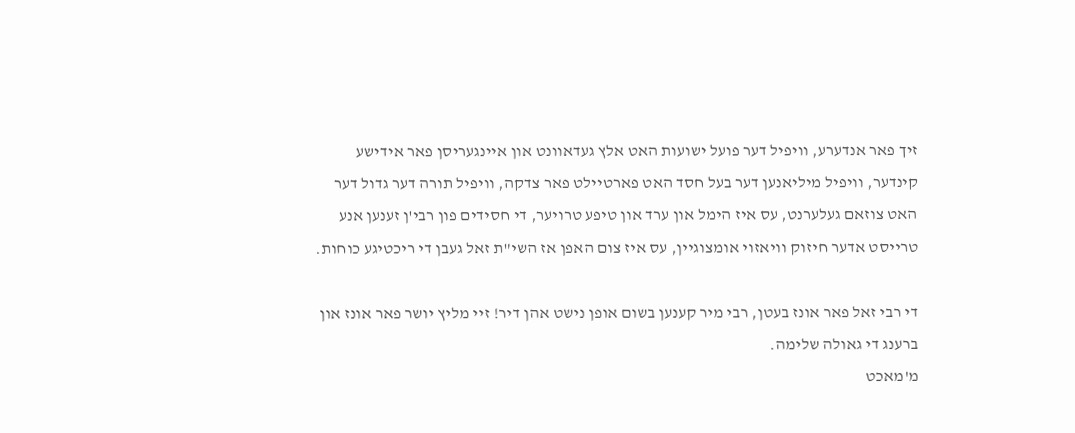זיך פאר אנדערע, וויפיל דער פועל ישועות האט אלץ געדאוונט און איינגעריסן פאר אידישע קינדער, וויפיל מיליאנען דער בעל חסד האט פארטיילט פאר צדקה, וויפיל תורה דער גדול דער האט צוזאם געלערנט, עס איז הימל און ערד און טיפע טרויער, די חסידים פון רבי'ן זענען אנע טרייסט אדער חיזוק וויאזוי אומצוגיין, עס איז צום האפן אז השי"ת זאל געבן די ריכטיגע כוחות.

די רבי זאל פאר אונז בעטן, רבי מיר קענען בשום אופן נישט אהן דיר! זיי מליץ יושר פאר אונז און ברענג די גאולה שלימה.
מ'מאכט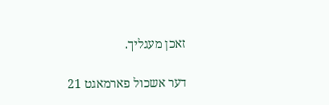זאכן מעגליך.

דער אשכול פארמאגט 21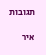תגובות

איר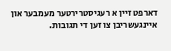דארפט זיין א רעגיסטרירטער מעמבער און איינגעשריבן צו זען די תגובות.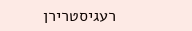רעגיסטרירן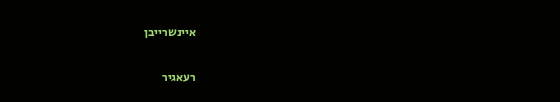איינשרייבן

רעאגיר